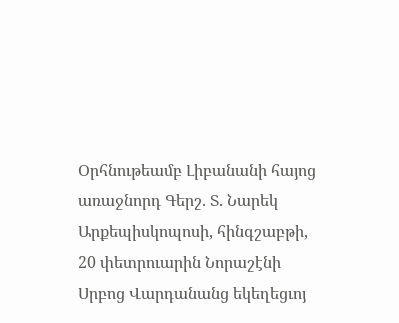Օրհնութեամբ Լիբանանի հայոց առաջնորդ Գերշ. Տ. Նարեկ Արքեպիսկոպոսի, հինգշաբթի, 20 փետրուարին Նորաշէնի Սրբոց Վարդանանց եկեղեցւոյ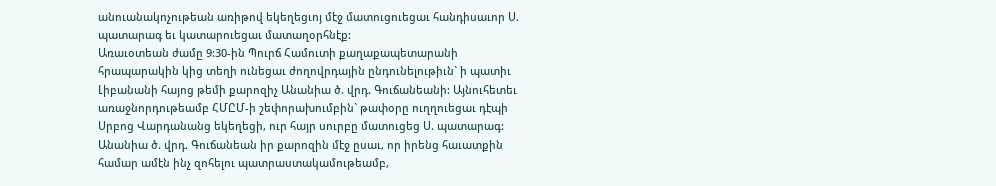անուանակոչութեան առիթով եկեղեցւոյ մէջ մատուցուեցաւ հանդիսաւոր Ս. պատարագ եւ կատարուեցաւ մատաղօրհնէք:
Առաւօտեան ժամը 9:30-ին Պուրճ Համուտի քաղաքապետարանի հրապարակին կից տեղի ունեցաւ ժողովրդային ընդունելութիւն` ի պատիւ Լիբանանի հայոց թեմի քարոզիչ Անանիա ծ. վրդ. Գուճանեանի: Այնուհետեւ առաջնորդութեամբ ՀՄԸՄ-ի շեփորախումբին` թափօրը ուղղուեցաւ դէպի Սրբոց Վարդանանց եկեղեցի, ուր հայր սուրբը մատուցեց Ս. պատարագ:
Անանիա ծ. վրդ. Գուճանեան իր քարոզին մէջ ըսաւ, որ իրենց հաւատքին համար ամէն ինչ զոհելու պատրաստակամութեամբ,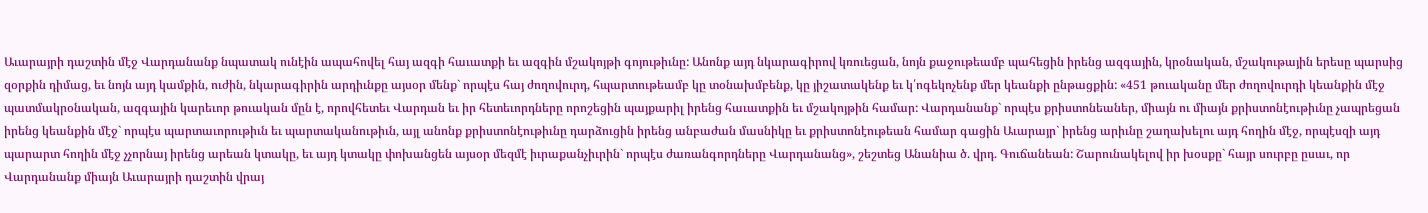Աւարայրի դաշտին մէջ Վարդանանք նպատակ ունէին ապահովել հայ ազգի հաւատքի եւ ազգին մշակոյթի գոյութիւնը: Անոնք այդ նկարագիրով կռուեցան, նոյն քաջութեամբ պահեցին իրենց ազգային, կրօնական, մշակութային երեսը պարսից զօրքին դիմաց, եւ նոյն այդ կամքին, ուժին, նկարագիրին արդիւնքը այսօր մենք` որպէս հայ ժողովուրդ, հպարտութեամբ կը տօնախմբենք, կը յիշատակենք եւ կ՛ոգեկոչենք մեր կեանքի ընթացքին: «451 թուականը մեր ժողովուրդի կեանքին մէջ պատմակրօնական, ազգային կարեւոր թուական մըն է, որովհետեւ Վարդան եւ իր հետեւորդները որոշեցին պայքարիլ իրենց հաւատքին եւ մշակոյթին համար: Վարդանանք` որպէս քրիստոնեաներ, միայն ու միայն քրիստոնէութիւնը չապրեցան իրենց կեանքին մէջ` որպէս պարտաւորութիւն եւ պարտականութիւն, այլ անոնք քրիստոնէութիւնը դարձուցին իրենց անբաժան մասնիկը եւ քրիստոնէութեան համար գացին Աւարայր` իրենց արիւնը շաղախելու այդ հողին մէջ, որպէսզի այդ պարարտ հողին մէջ չչորնայ իրենց արեան կտակը, եւ այդ կտակը փոխանցեն այսօր մեզմէ իւրաքանչիւրին` որպէս ժառանգորդները Վարդանանց», շեշտեց Անանիա ծ. վրդ. Գուճանեան: Շարունակելով իր խօսքը` հայր սուրբը ըսաւ, որ Վարդանանք միայն Աւարայրի դաշտին վրայ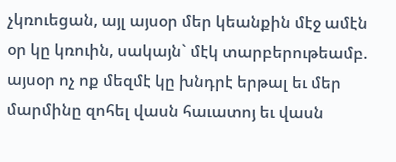չկռուեցան, այլ այսօր մեր կեանքին մէջ ամէն օր կը կռուին, սակայն` մէկ տարբերութեամբ. այսօր ոչ ոք մեզմէ կը խնդրէ երթալ եւ մեր մարմինը զոհել վասն հաւատոյ եւ վասն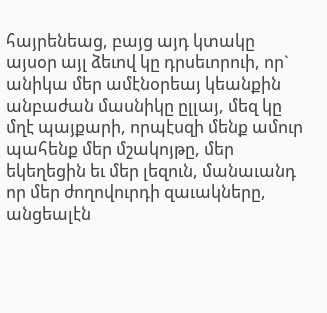հայրենեաց, բայց այդ կտակը այսօր այլ ձեւով կը դրսեւորուի, որ` անիկա մեր ամէնօրեայ կեանքին անբաժան մասնիկը ըլլայ, մեզ կը մղէ պայքարի, որպէսզի մենք ամուր պահենք մեր մշակոյթը, մեր եկեղեցին եւ մեր լեզուն, մանաւանդ որ մեր ժողովուրդի զաւակները, անցեալէն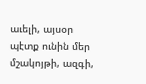աւելի, այսօր պէտք ունին մեր մշակոյթի, ազգի,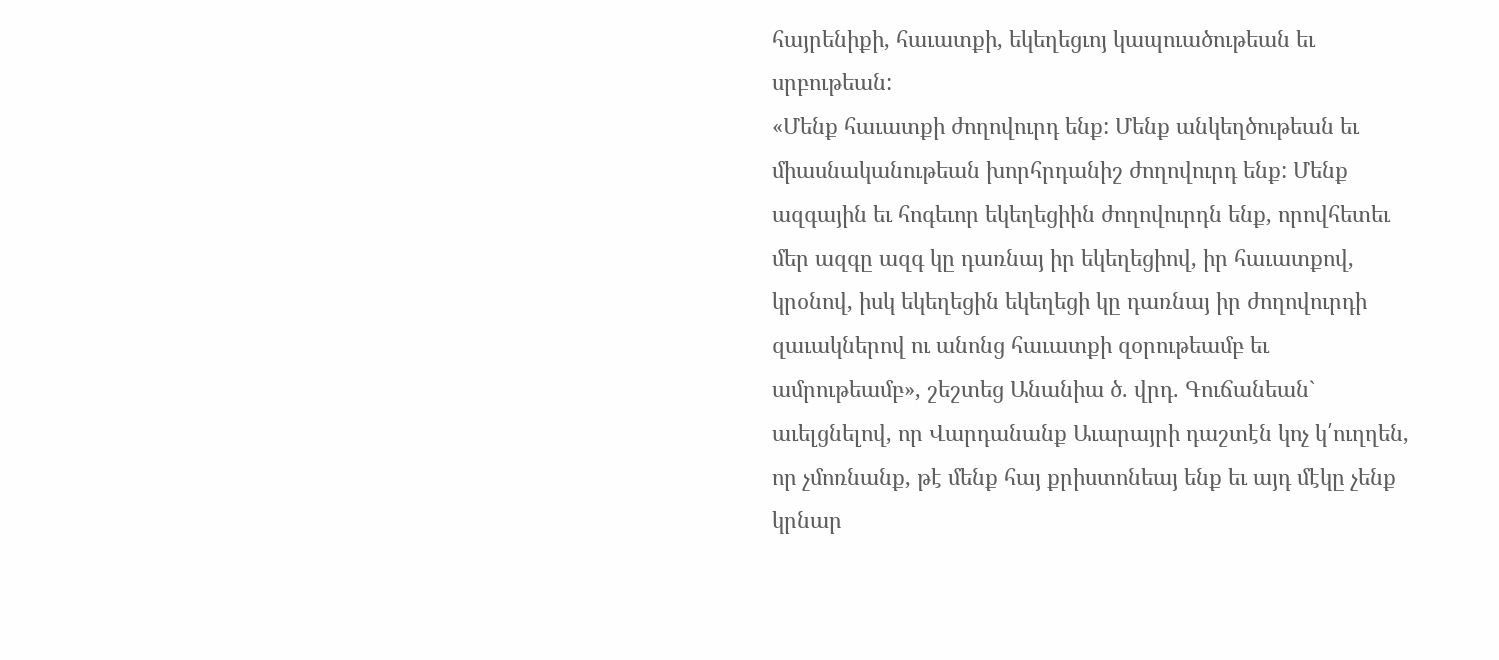հայրենիքի, հաւատքի, եկեղեցւոյ կապուածութեան եւ սրբութեան:
«Մենք հաւատքի ժողովուրդ ենք: Մենք անկեղծութեան եւ միասնականութեան խորհրդանիշ ժողովուրդ ենք: Մենք ազգային եւ հոգեւոր եկեղեցիին ժողովուրդն ենք, որովհետեւ մեր ազգը ազգ կը դառնայ իր եկեղեցիով, իր հաւատքով, կրօնով, իսկ եկեղեցին եկեղեցի կը դառնայ իր ժողովուրդի զաւակներով ու անոնց հաւատքի զօրութեամբ եւ ամրութեամբ», շեշտեց Անանիա ծ. վրդ. Գուճանեան` աւելցնելով, որ Վարդանանք Աւարայրի դաշտէն կոչ կ՛ուղղեն, որ չմոռնանք, թէ մենք հայ քրիստոնեայ ենք եւ այդ մէկը չենք կրնար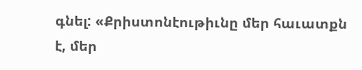գնել: «Քրիստոնէութիւնը մեր հաւատքն է, մեր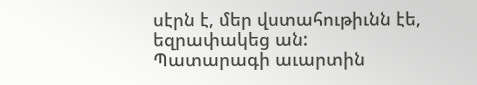սէրն է, մեր վստահութիւնն էե, եզրափակեց ան:
Պատարագի աւարտին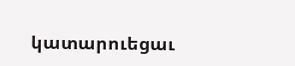կատարուեցաւ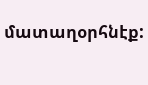մատաղօրհնէք: